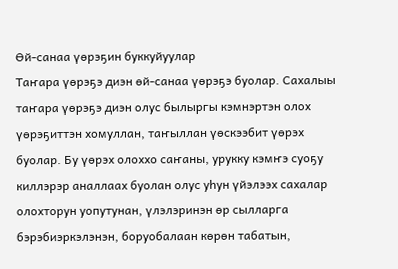Өй-санаа үөрэҕин буккуйуулар
Таҥара үөрэҕэ диэн өй-санаа үөрэҕэ буолар. Сахалыы таҥара үөрэҕэ диэн олус былыргы кэмнэртэн олох үөрэҕиттэн хомуллан, таҥыллан үөскээбит үөрэх буолар. Бу үөрэх олоххо саҥаны, урукку кэмҥэ суоҕу киллэрэр аналлаах буолан олус уһун үйэлээх сахалар олохторун уопутунан, үлэлэринэн өр сылларга бэрэбиэркэлэнэн, боруобалаан көрөн табатын,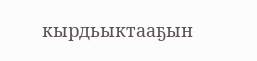кырдьыктааҕын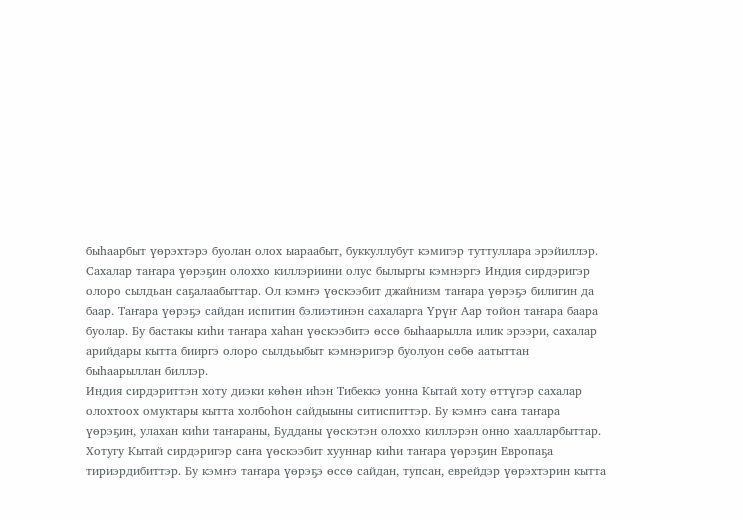быһаарбыт үөрэхтэрэ буолан олох ыараабыт, буккуллубут кэмигэр туттуллара эрэйиллэр.
Сахалар таҥара үөрэҕин олоххо киллэриини олус былыргы кэмнэргэ Индия сирдэригэр олоро сылдьан саҕалаабыттар. Ол кэмҥэ үөскээбит джайнизм таҥара үөрэҕэ билигин да баар. Таҥара үөрэҕэ сайдан испитин бэлиэтинэн сахаларга Үрүҥ Аар тойон таҥара баара буолар. Бу бастакы киһи таҥара хаһан үөскээбитэ өссө быһаарылла илик эрээри, сахалар арийдары кытта бииргэ олоро сылдьыбыт кэмнэригэр буолуон сөбө аатыттан быһаарыллан биллэр.
Индия сирдэриттэн хоту диэки көһөн иһэн Тибеккэ уонна Кытай хоту өттүгэр сахалар олохтоох омуктары кытта холбоһон сайдыыны ситиспиттэр. Бу кэмҥэ саҥа таҥара үөрэҕин, улахан киһи таҥараны, Будданы үөскэтэн олоххо киллэрэн онно хаалларбыттар.
Хотугу Кытай сирдэригэр саҥа үөскээбит хууннар киһи таҥара үөрэҕин Европаҕа тириэрдибиттэр. Бу кэмҥэ таҥара үөрэҕэ өссө сайдан, тупсан, еврейдэр үөрэхтэрин кытта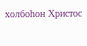холбоһон Христос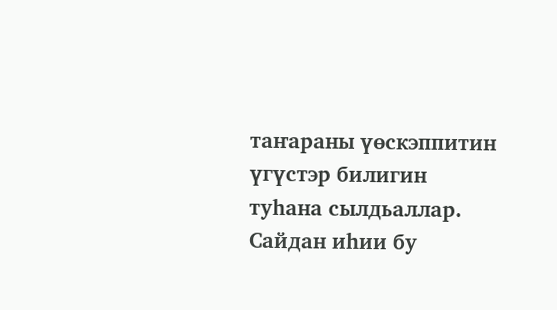таҥараны үөскэппитин үгүстэр билигин туһана сылдьаллар.
Сайдан иһии бу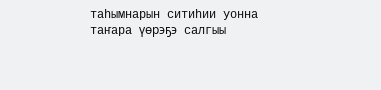таһымнарын ситиһии уонна таҥара үөрэҕэ салгыы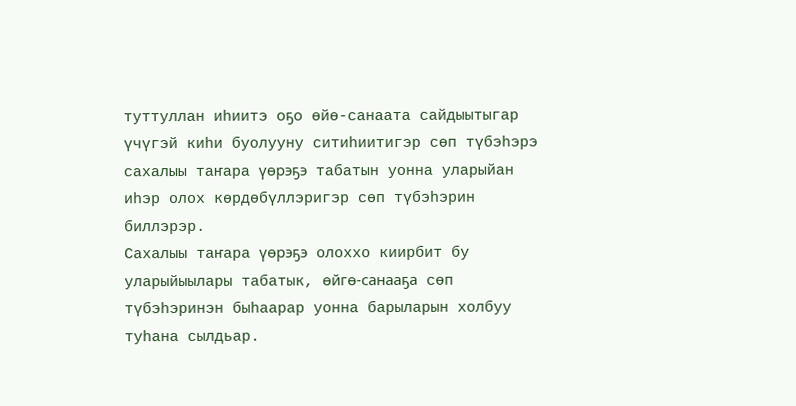туттуллан иһиитэ оҕо өйө-санаата сайдыытыгар үчүгэй киһи буолууну ситиһиитигэр сөп түбэһэрэ сахалыы таҥара үөрэҕэ табатын уонна уларыйан иһэр олох көрдөбүллэригэр сөп түбэһэрин биллэрэр.
Сахалыы таҥара үөрэҕэ олоххо киирбит бу уларыйыылары табатык, өйгө-санааҕа сөп түбэһэринэн быһаарар уонна барыларын холбуу туһана сылдьар.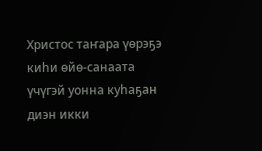Христос таҥара үөрэҕэ киһи өйө-санаата үчүгэй уонна куһаҕан диэн икки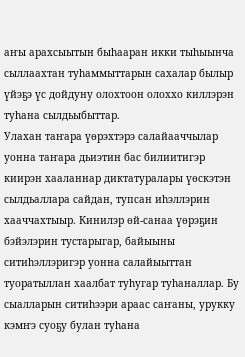аҥы арахсыытын быһааран икки тыһыынча сыллаахтан туһаммыттарын сахалар былыр үйэҕэ үс дойдуну олохтоон олоххо киллэрэн туһана сылдьыбыттар.
Улахан таҥара үөрэхтэрэ салайааччылар уонна таҥара дьиэтин бас билиитигэр киирэн хааланнар диктатуралары үөскэтэн сылдьаллара сайдан, тупсан иһэллэрин хааччахтыыр. Кинилэр өй-санаа үөрэҕин бэйэлэрин тустарыгар, байыыны ситиһэллэригэр уонна салайыыттан туоратыллан хаалбат туһугар туһаналлар. Бу сыалларын ситиһээри араас саҥаны, урукку кэмҥэ суоҕу булан туһана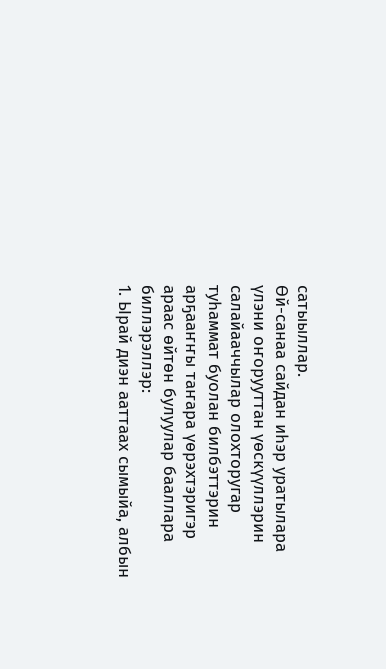сатыыллар.
Өй-санаа сайдан иһэр уратылара үлэни оҥорууттан үөскүүллэрин салайааччылар олохторугар туһаммат буолан билбэттэрин арҕааҥҥы таҥара үөрэхтэригэр араас өйтөн булуулар бааллара биллэрэллэр:
1. Ырай диэн ааттаах сымыйа, албын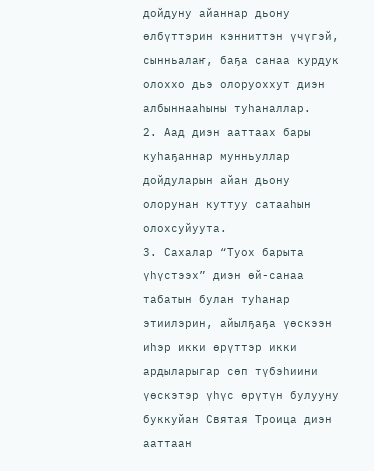дойдуну айаннар дьону өлбүттэрин кэнниттэн үчүгэй, сынньалаҥ, баҕа санаа курдук олоххо дьэ олоруоххут диэн албыннааһыны туһаналлар.
2. Аад диэн ааттаах бары куһаҕаннар мунньуллар дойдуларын айан дьону олорунан куттуу сатааһын олохсуйуута.
3. Сахалар “Туох барыта үһүстээх” диэн өй-санаа табатын булан туһанар этиилэрин, айылҕаҕа үөскээн иһэр икки өрүттэр икки ардыларыгар сөп түбэһиини үөскэтэр үһүс өрүтүн булууну буккуйан Святая Троица диэн ааттаан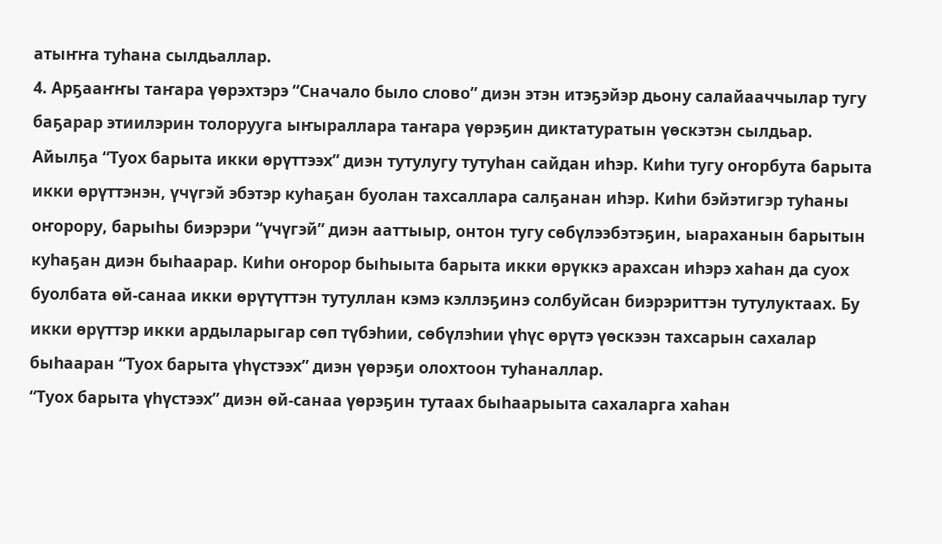атыҥҥа туһана сылдьаллар.
4. Арҕааҥҥы таҥара үөрэхтэрэ “Сначало было слово” диэн этэн итэҕэйэр дьону салайааччылар тугу баҕарар этиилэрин толорууга ыҥыраллара таҥара үөрэҕин диктатуратын үөскэтэн сылдьар.
Айылҕа “Туох барыта икки өрүттээх” диэн тутулугу тутуһан сайдан иһэр. Киһи тугу оҥорбута барыта икки өрүттэнэн, үчүгэй эбэтэр куһаҕан буолан тахсаллара салҕанан иһэр. Киһи бэйэтигэр туһаны оҥорору, барыһы биэрэри “үчүгэй” диэн ааттыыр, онтон тугу сөбүлээбэтэҕин, ыараханын барытын куһаҕан диэн быһаарар. Киһи оҥорор быһыыта барыта икки өрүккэ арахсан иһэрэ хаһан да суох буолбата өй-санаа икки өрүтүттэн тутуллан кэмэ кэллэҕинэ солбуйсан биэрэриттэн тутулуктаах. Бу икки өрүттэр икки ардыларыгар сөп түбэһии, сөбүлэһии үһүс өрүтэ үөскээн тахсарын сахалар быһааран “Туох барыта үһүстээх” диэн үөрэҕи олохтоон туһаналлар.
“Туох барыта үһүстээх” диэн өй-санаа үөрэҕин тутаах быһаарыыта сахаларга хаһан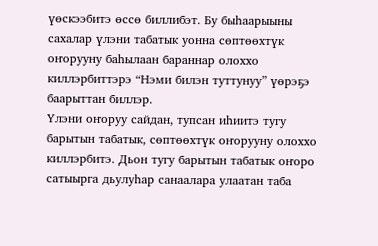үөскээбитэ өссө биллибэт. Бу быһаарыыны сахалар үлэни табатык уонна сөптөөхтүк оҥорууну баһылаан бараннар олоххо киллэрбиттэрэ “Нэми билэн туттунуу” үөрэҕэ баарыттан биллэр.
Үлэни оҥоруу сайдан, тупсан иһиитэ тугу барытын табатык, сөптөөхтүк оҥорууну олоххо киллэрбитэ. Дьон тугу барытын табатык оҥоро сатыырга дьулуһар санаалара улаатан таба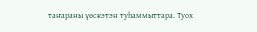таҥараны үөскэтэн туһаммыттара. Туох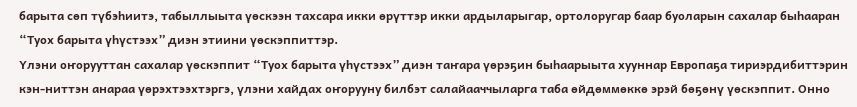барыта сөп түбэһиитэ, табыллыыта үөскээн тахсара икки өрүттэр икки ардыларыгар, ортолоругар баар буоларын сахалар быһааран “Туох барыта үһүстээх” диэн этиини үөскэппиттэр.
Үлэни оҥорууттан сахалар үөскэппит “Туох барыта үһүстээх” диэн таҥара үөрэҕин быһаарыыта хууннар Европаҕа тириэрдибиттэрин кэн-ниттэн анараа үөрэхтээхтэргэ, үлэни хайдах оҥорууну билбэт салайааччыларга таба өйдөммөккө эрэй бөҕөнү үөскэппит. Онно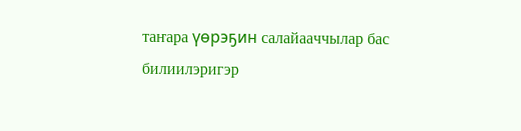таҥара үөрэҕин салайааччылар бас билиилэригэр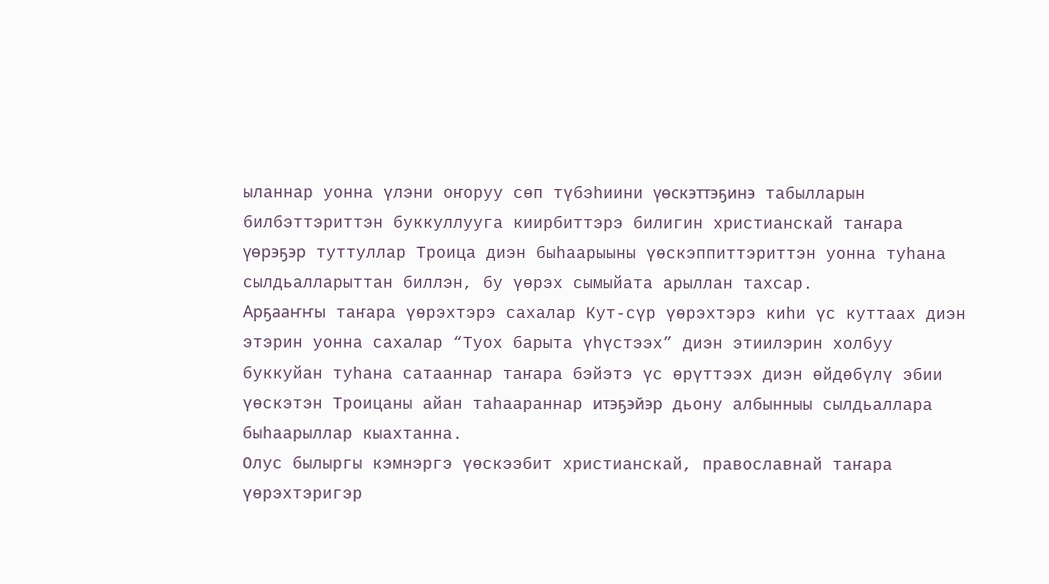ыланнар уонна үлэни оҥоруу сөп түбэһиини үөскэттэҕинэ табылларын билбэттэриттэн буккуллууга киирбиттэрэ билигин христианскай таҥара үөрэҕэр туттуллар Троица диэн быһаарыыны үөскэппиттэриттэн уонна туһана сылдьалларыттан биллэн, бу үөрэх сымыйата арыллан тахсар.
Арҕааҥҥы таҥара үөрэхтэрэ сахалар Кут-сүр үөрэхтэрэ киһи үс куттаах диэн этэрин уонна сахалар “Туох барыта үһүстээх” диэн этиилэрин холбуу буккуйан туһана сатааннар таҥара бэйэтэ үс өрүттээх диэн өйдөбүлү эбии үөскэтэн Троицаны айан таһаараннар итэҕэйэр дьону албынныы сылдьаллара быһаарыллар кыахтанна.
Олус былыргы кэмнэргэ үөскээбит христианскай, православнай таҥара үөрэхтэригэр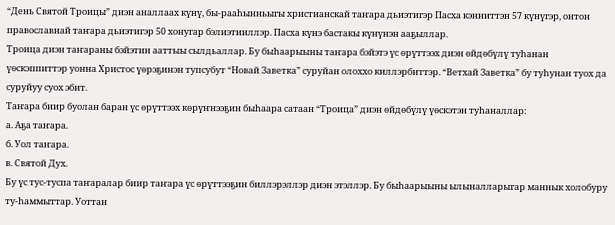“День Святой Троицы” диэн аналлаах күнү, бы-рааһынньыгы христианскай таҥара дьиэтигэр Пасха кэнниттэн 57 күнүгэр, онтон православнай таҥара дьиэтигэр 50 хонугар бэлиэтииллэр. Пасха күнэ бастакы күнүнэн ааҕыллар.
Троица диэн таҥараны бэйэтин ааттыы сылдьаллар. Бу быһаарыыны таҥара бэйэтэ үс өрүттээх диэн өйдөбүлү туһанан үөскэппиттэр уонна Христос үөрэҕинэн тупсубут “Новай Заветка” суруйан олоххо киллэрбиттэр. “Ветхай Заветка” бу туһунан туох да суруйуу суох эбит.
Таҥара биир буолан баран үс өрүттээх көрүҥнээҕин быһаара сатаан “Троица” диэн өйдөбүлү үөскэтэн туһаналлар:
а. Аҕа таҥара.
б. Уол таҥара.
в. Святой Дух.
Бу үс тус-туспа таҥаралар биир таҥара үс өрүттээҕин биллэрэллэр диэн этэллэр. Бу быһаарыыны ылыналларыгар маннык холобуру ту-һаммыттар. Уоттан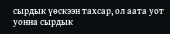сырдык үөскээн тахсар, ол аата уот уонна сырдык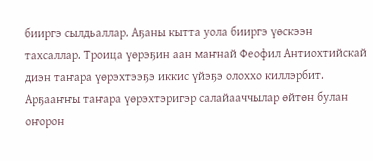бииргэ сылдьаллар. Аҕаны кытта уола бииргэ үөскээн тахсаллар. Троица үөрэҕин аан маҥнай Феофил Антиохтийскай диэн таҥара үөрэхтээҕэ иккис үйэҕэ олоххо киллэрбит.
Арҕааҥҥы таҥара үөрэхтэригэр салайааччылар өйтөн булан оҥорон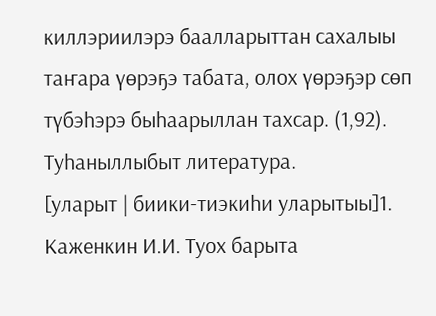киллэриилэрэ баалларыттан сахалыы таҥара үөрэҕэ табата, олох үөрэҕэр сөп түбэһэрэ быһаарыллан тахсар. (1,92).
Туһаныллыбыт литература.
[уларыт | биики-тиэкиһи уларытыы]1. Каженкин И.И. Туох барыта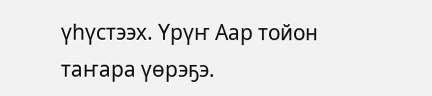үһүстээх. Үрүҥ Аар тойон таҥара үөрэҕэ.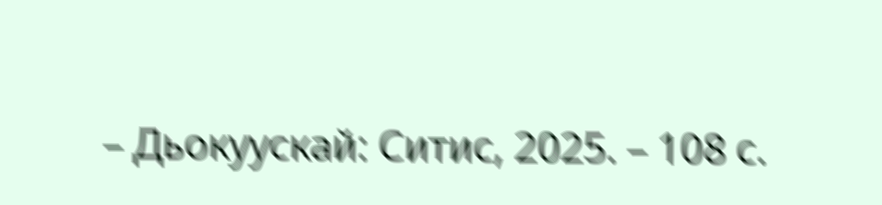– Дьокуускай: Ситис, 2025. – 108 с.